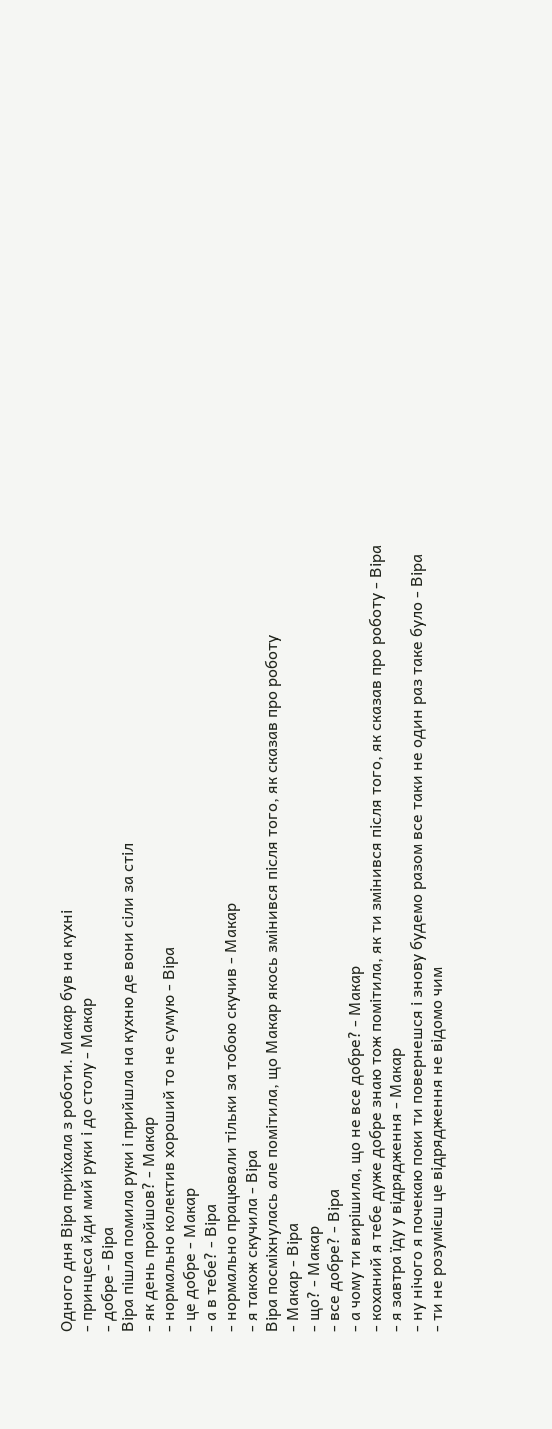Одного дня Віра приїхала з роботи. Макар був на кухні
- принцеса йди мий руки і до столу - Макар
- добре - Віра
Віра пішла помила руки і прийшла на кухню де вони сіли за стіл
- як день пройшов? - Макар
- нормально колектив хороший то не сумую - Віра
- це добре - Макар
- а в тебе? - Віра
- нормально працювали тільки за тобою скучив - Макар
- я також скучила - Віра
Віра посміхнулась але помітила, що Макар якось змінився після того, як сказав про роботу
- Макар - Віра
- що? - Макар
- все добре? - Віра
- а чому ти вирішила, що не все добре? - Макар
- коханий я тебе дуже добре знаю тож помітила, як ти змінився після того, як сказав про роботу - Віра
- я завтра їду у відрядження - Макар
- ну нічого я почекаю поки ти повернешся і знову будемо разом все таки не один раз таке було - Віра
- ти не розумієш це відрядження не відомо чим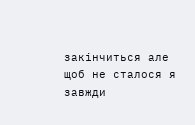закінчиться але щоб не сталося я завжди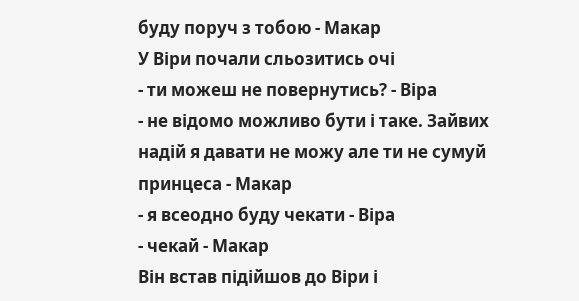буду поруч з тобою - Макар
У Віри почали сльозитись очі
- ти можеш не повернутись? - Віра
- не відомо можливо бути і таке. Зайвих надій я давати не можу але ти не сумуй принцеса - Макар
- я всеодно буду чекати - Віра
- чекай - Макар
Він встав підійшов до Віри і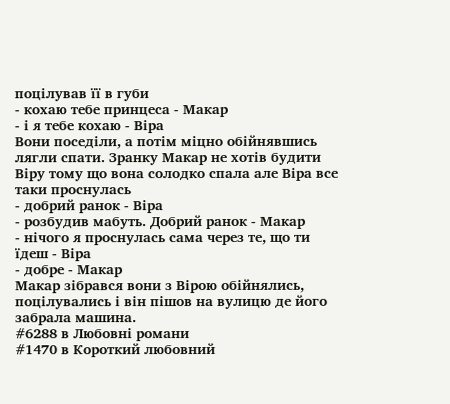поцілував її в губи
- кохаю тебе принцеса - Макар
- і я тебе кохаю - Віра
Вони поседіли, а потім міцно обійнявшись лягли спати. Зранку Макар не хотів будити Віру тому що вона солодко спала але Віра все таки проснулась
- добрий ранок - Віра
- розбудив мабуть. Добрий ранок - Макар
- нічого я проснулась сама через те, що ти їдеш - Віра
- добре - Макар
Макар зібрався вони з Вірою обійнялись, поцілувались і він пішов на вулицю де його забрала машина.
#6288 в Любовні романи
#1470 в Короткий любовний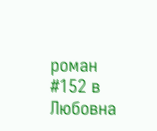роман
#152 в Любовна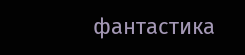фантастика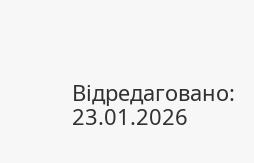Відредаговано: 23.01.2026